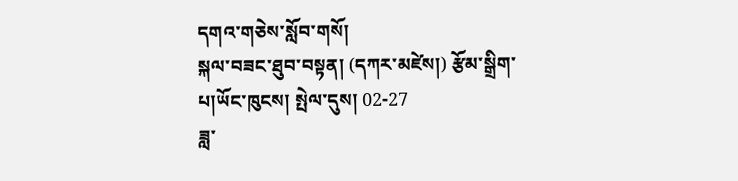དགའ་གཅེས་སློབ་གསོ།
སྐལ་བཟང་ཐུབ་བསྟན། (དཀར་མཛེས།) རྩོམ་སྒྲིག་པ།ཡོང་ཁུངས། སྤེལ་དུས། 02-27
ཟླ་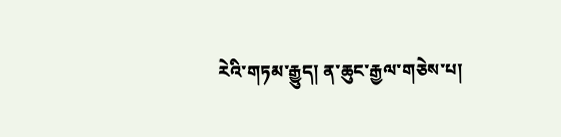རེའི་གཏམ་རྒྱུད། ན་ཆུང་རྒྱལ་གཅེས་པ།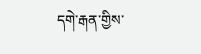དགེ་རྒན་གྱིས་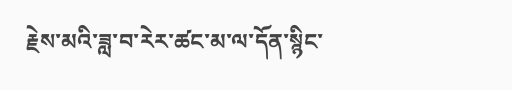རྗེས་མའི་ཟླ་བ་རེར་ཚང་མ་ལ་དོན་སྙིང་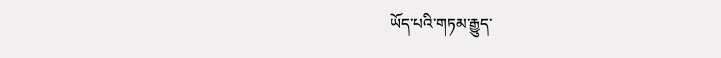ཡོད་པའི་གཏམ་རྒྱུད་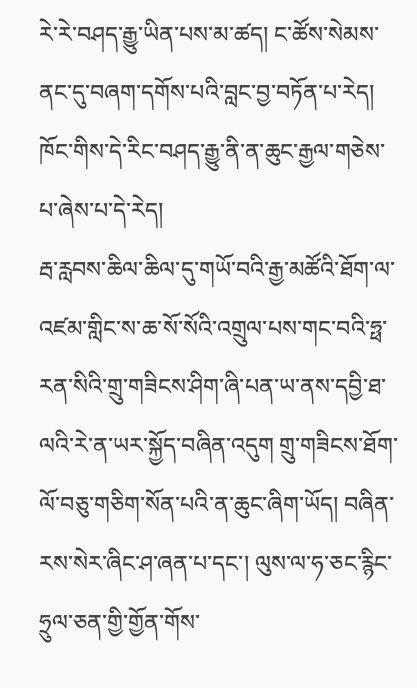རེ་རེ་བཤད་རྒྱུ་ཡིན་པས་མ་ཚད། ང་ཚོས་སེམས་ནང་དུ་བཞག་དགོས་པའི་བླང་བྱ་བཏོན་པ་རེད། ཁོང་གིས་དེ་རིང་བཤད་རྒྱུ་ནི་ན་ཆུང་རྒྱལ་གཅེས་པ་ཞེས་པ་དེ་རེད།
རྦ་རླབས་ཆིལ་ཆིལ་དུ་གཡོ་བའི་རྒྱ་མཚོའི་ཐོག་ལ་འཛམ་གླིང་ས་ཆ་སོ་སོའི་འགྲུལ་པས་གང་བའི་ཧྥ་རན་སིའི་གྲུ་གཟིངས་ཤིག་ཞི་པན་ཡ་ནས་དབྱི་ཐ་ལའི་རེ་ན་ཡར་སྐྱོད་བཞིན་འདུག གྲུ་གཟིངས་ཐོག་ལོ་བཅུ་གཅིག་སོན་པའི་ན་ཆུང་ཞིག་ཡོད། བཞིན་རས་སེར་ཞིང་ཤ་ཞན་པ་དང་། ལུས་ལ་ཧ་ཅང་རྙིང་ཧྲུལ་ཅན་གྱི་གྱོན་གོས་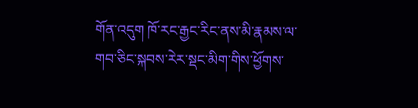གོན་འདུག ཁོ་རང་རྒྱང་རིང་ནས་མི་རྣམས་ལ་གབ་ཅིང་སྐབས་རེར་སྡང་མིག་གིས་ཕྱོགས་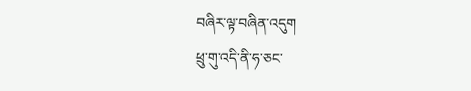བཞིར་ལྟ་བཞིན་འདུག
ཕྲུ་གུ་འདི་ནི་ཧ་ཅང་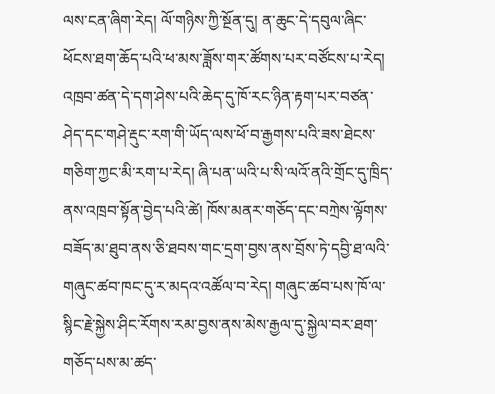ལས་ངན་ཞིག་རེད། ལོ་གཉིས་ཀྱི་སྔོན་དུ། ན་ཆུང་དེ་དབུལ་ཞིང་ཕོངས་ཐག་ཆོད་པའི་ཕ་མས་ཟློས་གར་ཚོགས་པར་བཙོངས་པ་རེད། འཁྲབ་ཚན་དེ་དག་ཤེས་པའི་ཆེད་དུ་ཁོ་རང་ཉིན་རྟག་པར་བཙན་ཤེད་དང་གཤེ་རྡུང་རག་གི་ཡོད་ལས་ཕོ་བ་རྒྱགས་པའི་ཟས་ཐེངས་གཅིག་ཀྱང་མི་རག་པ་རེད། ཞི་པན་ཡའི་པ་སི་ལའོ་ནའི་གྲོང་དུ་ཁྲིད་ནས་འཁྲབ་སྟོན་བྱེད་པའི་ཚེ། ཁོས་མནར་གཅོད་དང་བཀྲེས་ལྟོགས་བཟོད་མ་ཐུབ་ནས་ཅི་ཐབས་གང་དྲག་བྱས་ནས་བྲོས་ཏེ་དབྱི་ཐ་ལའི་གཞུང་ཚབ་ཁང་དུ་ར་མདའ་འཚོལ་བ་རེད། གཞུང་ཚབ་པས་ཁོ་ལ་སྙིང་རྗེ་སྐྱེས་ཤིང་རོགས་རམ་བྱས་ནས་མེས་རྒྱལ་དུ་སྐྱེལ་བར་ཐག་གཅོད་པས་མ་ཚད་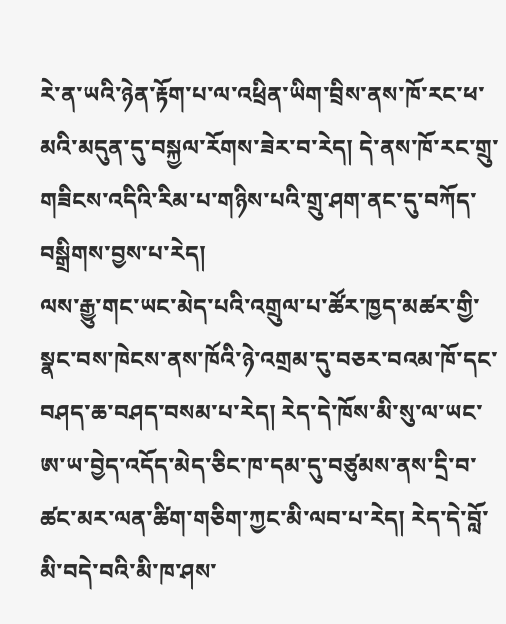རེ་ན་ཡའི་ཉེན་རྟོག་པ་ལ་འཕྲིན་ཡིག་བྲིས་ནས་ཁོ་རང་ཕ་མའི་མདུན་དུ་བསྐྱལ་རོགས་ཟེར་བ་རེད། དེ་ནས་ཁོ་རང་གྲུ་གཟིངས་འདིའི་རིམ་པ་གཉིས་པའི་གྲུ་ཤག་ནང་དུ་བཀོད་བསྒྲིགས་བྱས་པ་རེད།
ལས་རྒྱུ་གང་ཡང་མེད་པའི་འགྲུལ་པ་ཚོར་ཁྱད་མཚར་གྱི་སྣང་བས་ཁེངས་ནས་ཁོའི་ཉེ་འགྲམ་དུ་བཅར་བའམ་ཁོ་དང་བཤད་ཆ་བཤད་བསམ་པ་རེད། རེད་དེ་ཁོས་མི་སུ་ལ་ཡང་ཨ་ཡ་བྱེད་འདོད་མེད་ཅིང་ཁ་དམ་དུ་བཙུམས་ནས་དྲི་བ་ཚང་མར་ལན་ཚིག་གཅིག་ཀྱང་མི་ལབ་པ་རེད། རེད་དེ་བློ་མི་བདེ་བའི་མི་ཁ་ཤས་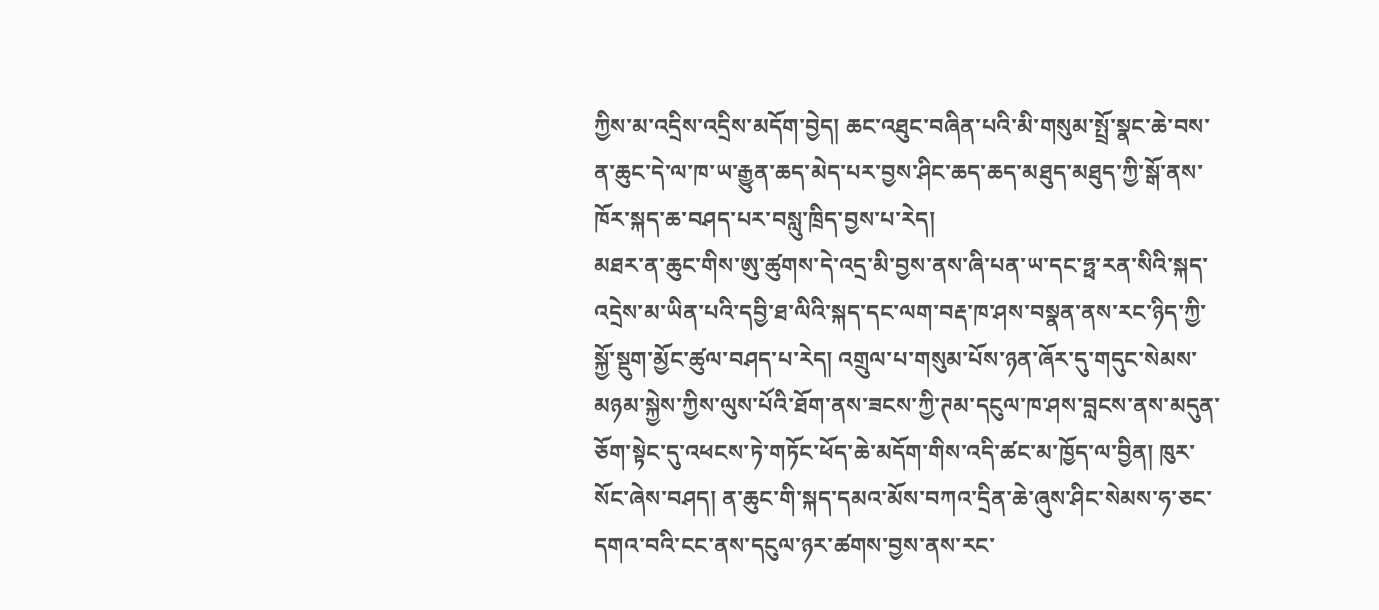ཀྱིས་མ་འདྲིས་འདྲིས་མདོག་བྱེད། ཆང་འཐུང་བཞིན་པའི་མི་གསུམ་སྤྲོ་སྣང་ཆེ་བས་ན་ཆུང་དེ་ལ་ཁ་ཡ་རྒྱུན་ཆད་མེད་པར་བྱས་ཤིང་ཆད་ཆད་མཐུད་མཐུད་ཀྱི་སྒོ་ནས་ཁོར་སྐད་ཆ་བཤད་པར་བསླུ་ཁྲིད་བྱས་པ་རེད།
མཐར་ན་ཆུང་གིས་ཨུ་ཚུགས་དེ་འདྲ་མི་བྱས་ནས་ཞི་པན་ཡ་དང་ཧྥ་རན་སིའི་སྐད་འདྲེས་མ་ཡིན་པའི་དབྱི་ཐ་ལིའི་སྐད་དང་ལག་བརྡ་ཁ་ཤས་བསྣན་ནས་རང་ཉིད་ཀྱི་སྐྱོ་སྡུག་མྱོང་ཚུལ་བཤད་པ་རེད། འགྲུལ་པ་གསུམ་པོས་ཉན་ཞོར་དུ་གདུང་སེམས་མཉམ་སྐྱེས་ཀྱིས་ལུས་པོའི་ཐོག་ནས་ཟངས་ཀྱི་ཊམ་དངུལ་ཁ་ཤས་བླངས་ནས་མདུན་ཅོག་སྟེང་དུ་འཕངས་ཏེ་གཏོང་ཕོད་ཆེ་མདོག་གིས་འདི་ཚང་མ་ཁྱོད་ལ་བྱིན། ཁུར་སོང་ཞེས་བཤད། ན་ཆུང་གི་སྐད་དམའ་མོས་བཀའ་དྲིན་ཆེ་ཞུས་ཤིང་སེམས་ཧ་ཅང་དགའ་བའི་ངང་ནས་དངུལ་ཉར་ཚགས་བྱས་ནས་རང་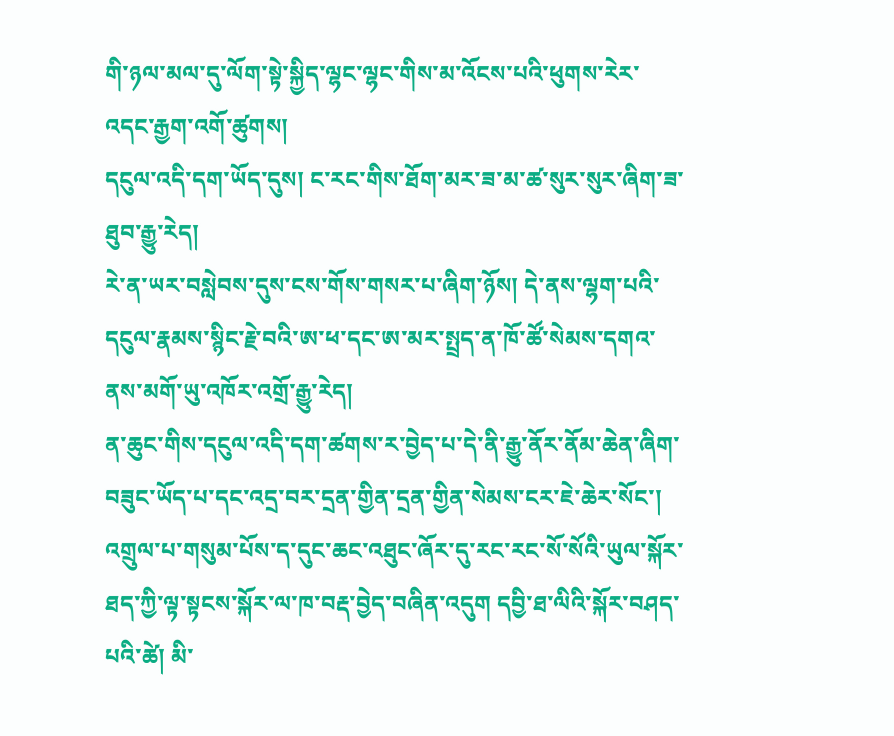གི་ཉལ་མལ་དུ་ལོག་སྟེ་སྐྱིད་ལྷང་ལྷང་གིས་མ་འོངས་པའི་ཕུགས་རེར་འདང་རྒྱག་འགོ་ཚུགས།
དངུལ་འདི་དག་ཡོད་དུས། ང་རང་གིས་ཐོག་མར་ཟ་མ་ཚ་སུར་སུར་ཞིག་ཟ་ཐུབ་རྒྱུ་རེད།
རེ་ན་ཡར་བསླེབས་དུས་ངས་གོས་གསར་པ་ཞིག་ཉོས། དེ་ནས་ལྷག་པའི་དངུལ་རྣམས་སྙིང་རྗེ་བའི་ཨ་ཕ་དང་ཨ་མར་སྤྲད་ན་ཁོ་ཚོ་སེམས་དགའ་ནས་མགོ་ཡུ་འཁོར་འགྲོ་རྒྱུ་རེད།
ན་ཆུང་གིས་དངུལ་འདི་དག་ཚགས་ར་བྱེད་པ་དེ་ནི་རྒྱུ་ནོར་ནོམ་ཆེན་ཞིག་བཟུང་ཡོད་པ་དང་འདྲ་བར་དྲན་གྱིན་དྲན་གྱིན་སེམས་ངར་ཇེ་ཆེར་སོང་། འགྲུལ་པ་གསུམ་པོས་ད་དུང་ཆང་འཐུང་ཞོར་དུ་རང་རང་སོ་སོའི་ཡུལ་སྐོར་ཐད་ཀྱི་ལྟ་སྟངས་སྐོར་ལ་ཁ་བརྡ་བྱེད་བཞིན་འདུག དབྱི་ཐ་ལིའི་སྐོར་བཤད་པའི་ཚེ། མི་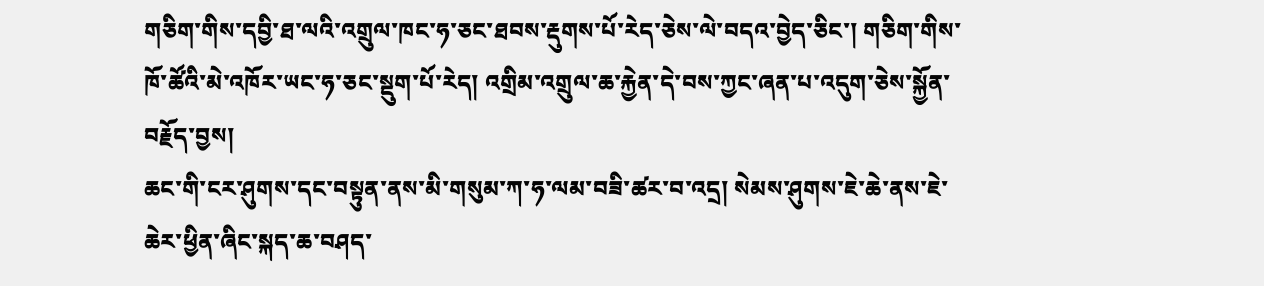གཅིག་གིས་དབྱི་ཐ་ལའི་འགྲུལ་ཁང་ཧ་ཅང་ཐབས་རྡུགས་པོ་རེད་ཅེས་ལེ་བདའ་བྱེད་ཅིང་། གཅིག་གིས་ཁོ་ཚོའི་མེ་འཁོར་ཡང་ཧ་ཅང་སྡུག་པོ་རེད། འགྲིམ་འགྲུལ་ཆ་རྐྱེན་དེ་བས་ཀྱང་ཞན་པ་འདུག་ཅེས་སྐྱོན་བརྗོད་བྱས།
ཆང་གི་ངར་ཤུགས་དང་བསྟུན་ནས་མི་གསུམ་ཀ་ཧ་ལམ་བཟི་ཚར་བ་འདྲ། སེམས་ཤུགས་ཇེ་ཆེ་ནས་ཇེ་ཆེར་ཕྱིན་ཞིང་སྐད་ཆ་བཤད་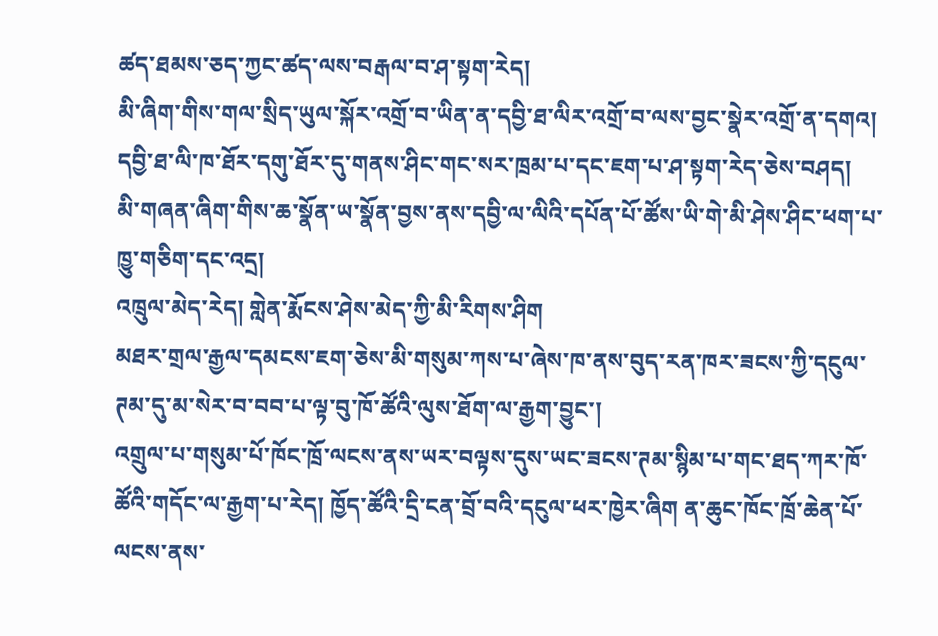ཚད་ཐམས་ཅད་ཀྱང་ཚད་ལས་བརྒལ་བ་ཤ་སྟག་རེད།
མི་ཞིག་གིས་གལ་སྲིད་ཡུལ་སྐོར་འགྲོ་བ་ཡིན་ན་དབྱི་ཐ་ལིར་འགྲོ་བ་ལས་བྱང་སྣེར་འགྲོ་ན་དགའ། དབྱི་ཐ་ལི་ཁ་ཐོར་དགུ་ཐོར་དུ་གནས་ཤིང་གང་སར་ཁྲམ་པ་དང་ཇག་པ་ཤ་སྟག་རེད་ཅེས་བཤད།
མི་གཞན་ཞིག་གིས་ཆ་སྣོན་ཡ་སྣོན་བྱས་ནས་དབྱི་ལ་ལིའི་དཔོན་པོ་ཚོས་ཡི་གེ་མི་ཤེས་ཤིང་ཕག་པ་ཁྱུ་གཅིག་དང་འདྲ།
འཁྲུལ་མེད་རེད། གླེན་རྨོངས་ཤེས་མེད་ཀྱི་མི་རིགས་ཤིག
མཐར་གྲལ་རྒྱལ་དམངས་ཇག་ཅེས་མི་གསུམ་ཀས་པ་ཞེས་ཁ་ནས་བུད་རན་ཁར་ཟངས་ཀྱི་དངུལ་ཊམ་དུ་མ་སེར་བ་བབ་པ་ལྟ་བུ་ཁོ་ཚོའི་ལུས་ཐོག་ལ་རྒྱག་བྱུང་།
འགྲུལ་པ་གསུམ་པོ་ཁོང་ཁྲོ་ལངས་ནས་ཡར་བལྟས་དུས་ཡང་ཟངས་ཊམ་སྙིམ་པ་གང་ཐད་ཀར་ཁོ་ཚོའི་གདོང་ལ་རྒྱག་པ་རེད། ཁྱོད་ཚོའི་དྲི་ངན་བྲོ་བའི་དངུལ་ཕར་ཁྱེར་ཞིག ན་ཆུང་ཁོང་ཁྲོ་ཆེན་པོ་ལངས་ནས་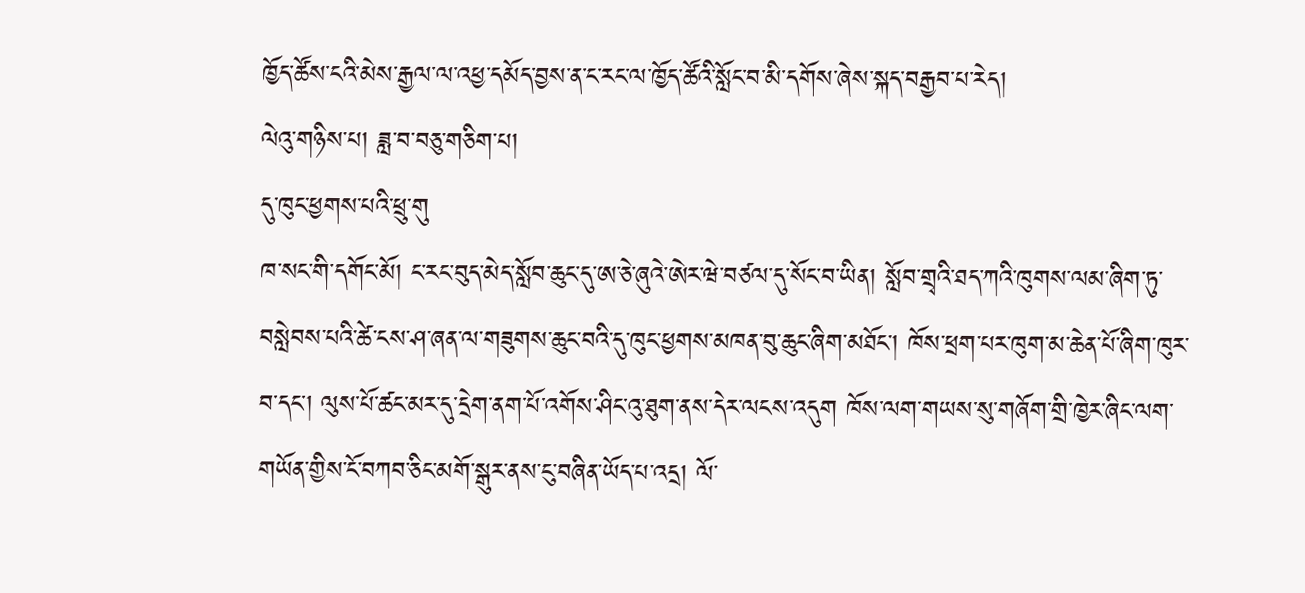ཁྱོད་ཚོས་ངའི་མེས་རྒྱལ་ལ་འཕྱ་དམོད་བྱས་ན་ང་རང་ལ་ཁྱོད་ཚོའི་སློང་བ་མི་དགོས་ཞེས་སྐད་བརྒྱབ་པ་རེད།
ལེའུ་གཉིས་པ། ཟླ་བ་བཅུ་གཅིག་པ།
དུ་ཁུང་ཕྱགས་པའི་ཕྲུ་གུ
ཁ་སང་གི་དགོང་མོ། ང་རང་བུད་མེད་སློབ་ཆུང་དུ་ཨ་ཅེ་ཞུའེ་ཨེར་ཝེ་བཙལ་དུ་སོང་བ་ཡིན། སློབ་གྲྭའི་ཐད་ཀའི་ཁུགས་ལམ་ཞིག་ཏུ་བསླེབས་པའི་ཚེ་ངས་ཤ་ཞན་ལ་གཟུགས་ཆུང་བའི་དུ་ཁུང་ཕྱགས་མཁན་བུ་ཆུང་ཞིག་མཐོང་། ཁོས་ཕྲག་པར་ཁུག་མ་ཆེན་པོ་ཞིག་ཁུར་བ་དང་། ལུས་པོ་ཚང་མར་དུ་དྲེག་ནག་པོ་འགོས་ཤིང་འུ་ཐུག་ནས་དེར་ལངས་འདུག ཁོས་ལག་གཡས་སུ་གཞོག་གྲི་ཁྱེར་ཞིང་ལག་གཡོན་གྱིས་ངོ་བཀབ་ཅིང་མགོ་སྒུར་ནས་ངུ་བཞིན་ཡོད་པ་འདྲ། ལོ་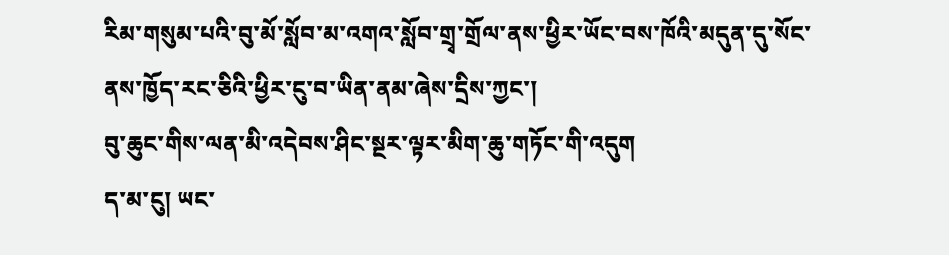རིམ་གསུམ་པའི་བུ་མོ་སློབ་མ་འགའ་སློབ་གྲྭ་གྲོལ་ནས་ཕྱིར་ཡོང་བས་ཁོའི་མདུན་དུ་སོང་ནས་ཁྱོད་རང་ཅིའི་ཕྱིར་ངུ་བ་ཡིན་ནམ་ཞེས་དྲིས་ཀྱང་།
བུ་ཆུང་གིས་ལན་མི་འདེབས་ཤིང་སྔར་ལྟར་མིག་ཆུ་གཏོང་གི་འདུག
ད་མ་ངུ། ཡང་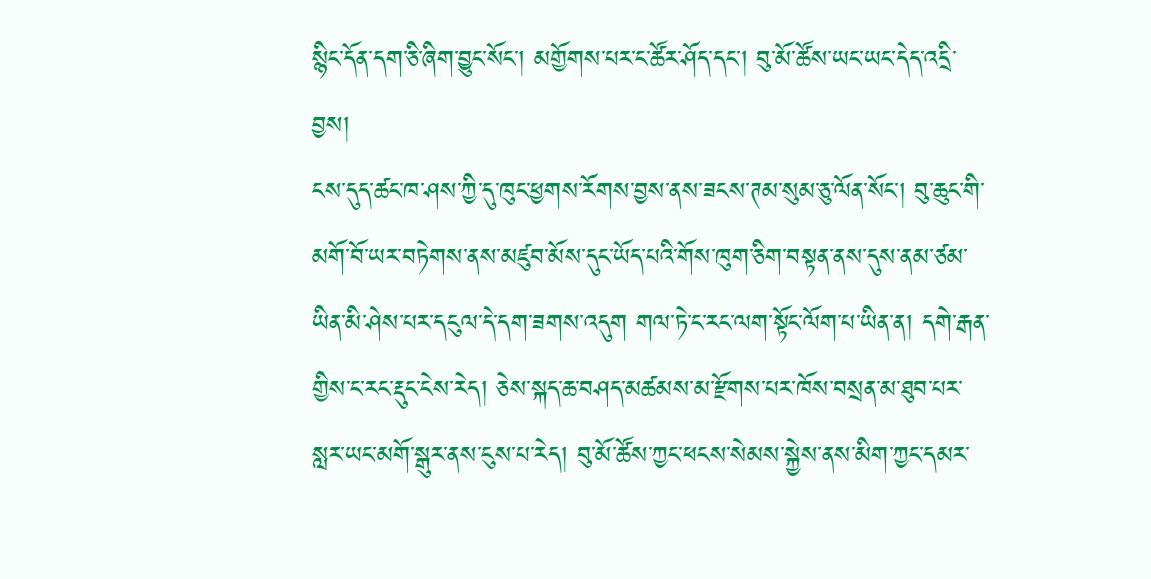སྙིང་དོན་དག་ཅི་ཞིག་བྱུང་སོང་། མགྱོགས་པར་ང་ཚོར་ཤོད་དང་། བུ་མོ་ཚོས་ཡང་ཡང་དེད་འདྲི་བྱས།
ངས་དུད་ཚང་ཁ་ཤས་ཀྱི་དུ་ཁུང་ཕྱགས་རོགས་བྱས་ནས་ཟངས་ཊམ་སུམ་ཅུ་ལོན་སོང་། བུ་ཆུང་གི་མགོ་བོ་ཡར་བཏེགས་ནས་མཛུབ་མོས་དུང་ཡོད་པའི་གོས་ཁུག་ཅིག་བསྟན་ནས་དུས་ནམ་ཙམ་ཡིན་མི་ཤེས་པར་དངུལ་དེ་དག་ཟགས་འདུག གལ་ཏེ་ང་རང་ལག་སྟོང་ལོག་པ་ཡིན་ན། དགེ་རྒན་གྱིས་ང་རང་རྡུང་ངེས་རེད། ཅེས་སྐད་ཆ་བཤད་མཚམས་མ་རྫོགས་པར་ཁོས་བསྲན་མ་ཐུབ་པར་སླར་ཡང་མགོ་སྒུར་ནས་ངུས་པ་རེད། བུ་མོ་ཚོས་ཀྱང་ཕངས་སེམས་སྐྱེས་ནས་མིག་ཀྱང་དམར་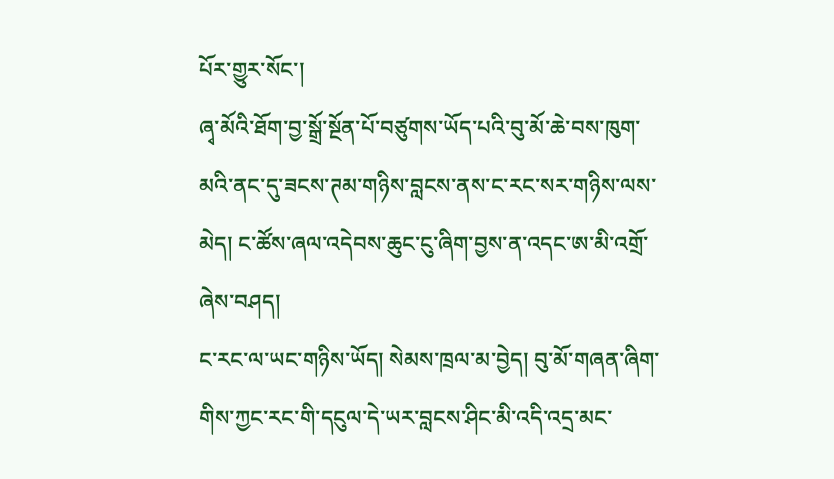པོར་གྱུར་སོང་།
ཞྭ་མོའི་ཐོག་བྱ་སྒྲོ་སྔོན་པོ་བཙུགས་ཡོད་པའི་བུ་མོ་ཆེ་བས་ཁུག་མའི་ནང་དུ་ཟངས་ཊམ་གཉིས་བླངས་ནས་ང་རང་སར་གཉིས་ལས་མེད། ང་ཚོས་ཞལ་འདེབས་ཆུང་ངུ་ཞིག་བྱས་ན་འདང་ཨ་མི་འགྲོ་ཞེས་བཤད།
ང་རང་ལ་ཡང་གཉིས་ཡོད། སེམས་ཁྲལ་མ་བྱེད། བུ་མོ་གཞན་ཞིག་གིས་ཀྱང་རང་གི་དངུལ་དེ་ཡར་བླངས་ཤིང་མི་འདི་འདྲ་མང་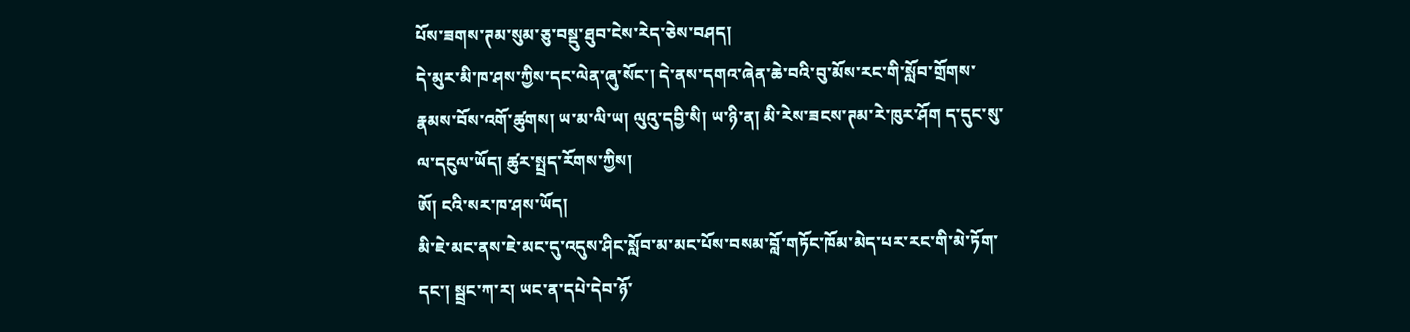པོས་ཟགས་ཊམ་སུམ་ཅུ་བསྡུ་ཐུབ་ངེས་རེད་ཅེས་བཤད།
དེ་མུར་མི་ཁ་ཤས་ཀྱིས་དང་ལེན་ཞུ་སོང་། དེ་ནས་དགའ་ཞེན་ཆེ་བའི་བུ་མོས་རང་གི་སློབ་གྲོགས་རྣམས་བོས་འགོ་ཚུགས། ཡ་མ་ལི་ཡ། ལུའུ་དབྱི་སི། ཡ་ཉི་ན། མི་རེས་ཟངས་ཊམ་རེ་ཁུར་ཤོག ད་དུང་སུ་ལ་དངུལ་ཡོད། ཚུར་སྤྲད་རོགས་ཀྱིས།
ཨོ། ངའི་སར་ཁ་ཤས་ཡོད།
མི་ཇེ་མང་ནས་ཇེ་མང་དུ་འདུས་ཤིང་སློབ་མ་མང་པོས་བསམ་བློ་གཏོང་ཁོམ་མེད་པར་རང་གི་མེ་ཏོག་དང་། སྦྲང་ཀ་ར། ཡང་ན་དཔེ་དེབ་ཉོ་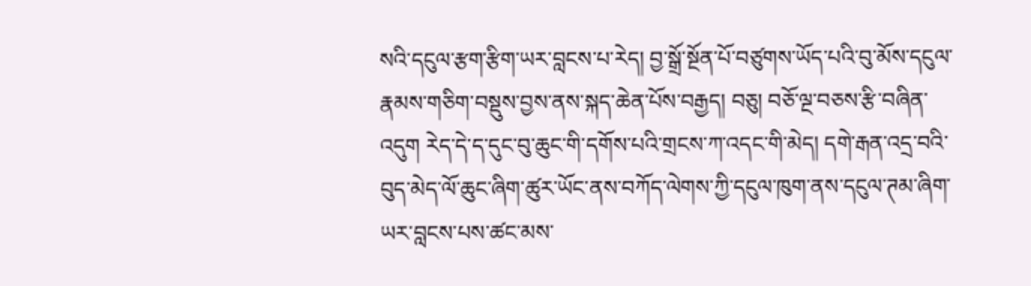སའི་དངུལ་རྩག་རྩིག་ཡར་བླངས་པ་རེད། བྱ་སྒྲོ་སྔོན་པོ་བཙུགས་ཡོད་པའི་བུ་མོས་དངུལ་རྣམས་གཅིག་བསྡུས་བྱས་ནས་སྐད་ཆེན་པོས་བརྒྱད། བཅུ། བཅོ་ལྔ་བཅས་རྩི་བཞིན་འདུག རེད་དེ་ད་དུང་བུ་ཆུང་གི་དགོས་པའི་གྲངས་ཀ་འདང་གི་མེད། དགེ་རྒན་འདྲ་བའི་བུད་མེད་ལོ་ཆུང་ཞིག་ཚུར་ཡོང་ནས་བཀོད་ལེགས་ཀྱི་དངུལ་ཁུག་ནས་དངུལ་ཊམ་ཞིག་ཡར་བླངས་པས་ཚང་མས་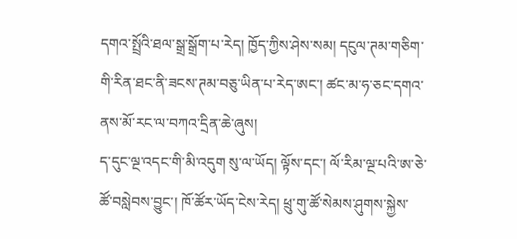དགའ་སྤྲོའི་ཐལ་སྒྲ་སྒྲོག་པ་རེད། ཁྱོད་ཀྱིས་ཤེས་སམ། དངུལ་ཊམ་གཅིག་གི་རིན་ཐང་ནི་ཟངས་ཊམ་བཅུ་ཡིན་པ་རེད་ཨང་། ཚང་མ་ཧ་ཅང་དགའ་ནས་མོ་རང་ལ་བཀའ་དྲིན་ཆེ་ཞུས།
ད་དུང་ལྔ་འདང་གི་མི་འདུག སུ་ལ་ཡོད། ལྟོས་དང་། ལོ་རིམ་ལྔ་པའི་ཨ་ཅེ་ཚོ་བསླེབས་བྱུང་། ཁོ་ཚོར་ཡོད་ངེས་རེད། ཕྲུ་གུ་ཚོ་སེམས་ཤུགས་སྐྱེས་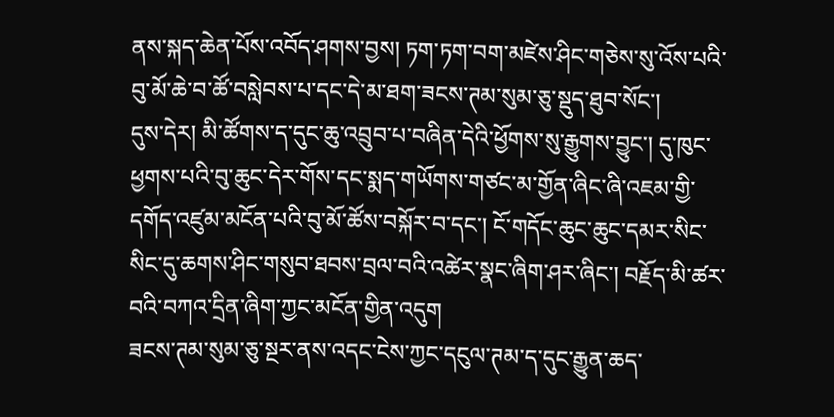ནས་སྐད་ཆེན་པོས་འབོད་ཤགས་བྱས། ཏག་ཏག་བག་མཛེས་ཤིང་གཅེས་སུ་འོས་པའི་བུ་མོ་ཆེ་བ་ཚོ་བསླེབས་པ་དང་དེ་མ་ཐག་ཟངས་ཊམ་སུམ་ཅུ་སྡུད་ཐུབ་སོང་།
དུས་དེར། མི་ཚོགས་ད་དུང་ཆུ་འབྲུབ་པ་བཞིན་དེའི་ཕྱོགས་སུ་རྒྱུགས་བྱུང་། དུ་ཁུང་ཕྱགས་པའི་བུ་ཆུང་དེར་གོས་དང་སྨད་གཡོགས་གཙང་མ་གྱོན་ཞིང་ཞི་འཇམ་གྱི་དགོད་འཛུམ་མངོན་པའི་བུ་མོ་ཚོས་བསྐོར་བ་དང་། ངོ་གདོང་ཆུང་ཆུང་དམར་སིང་སིང་དུ་ཆགས་ཤིང་གསུབ་ཐབས་བྲལ་བའི་འཚེར་སྣང་ཞིག་ཤར་ཞིང་། བརྗོད་མི་ཚར་བའི་བཀའ་དྲིན་ཞིག་ཀྱང་མངོན་གྱིན་འདུག
ཟངས་ཊམ་སུམ་ཅུ་སྔར་ནས་འདང་ངེས་ཀྱང་དངུལ་ཊམ་ད་དུང་རྒྱུན་ཆད་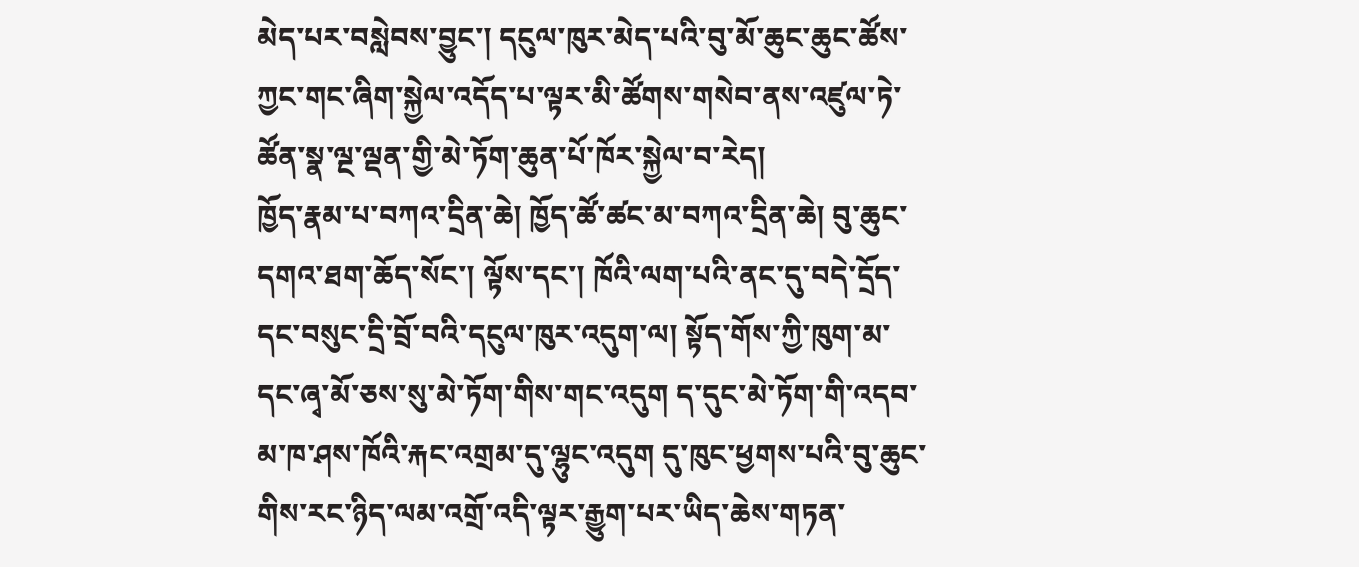མེད་པར་བསླེབས་བྱུང་། དངུལ་ཁུར་མེད་པའི་བུ་མོ་ཆུང་ཆུང་ཚོས་ཀྱང་གང་ཞིག་སྐྱེལ་འདོད་པ་ལྟར་མི་ཚོགས་གསེབ་ནས་འཛུལ་ཏེ་ཚོན་སྣ་ལྔ་ལྡན་གྱི་མེ་ཏོག་ཆུན་པོ་ཁོར་སྐྱེལ་བ་རེད།
ཁྱོད་རྣམ་པ་བཀའ་དྲིན་ཆེ། ཁྱོད་ཚོ་ཚང་མ་བཀའ་དྲིན་ཆེ། བུ་ཆུང་དགའ་ཐག་ཆོད་སོང་། ལྟོས་དང་། ཁོའི་ལག་པའི་ནང་དུ་བདེ་དྲོད་དང་བསུང་དྲི་བྲོ་བའི་དངུལ་ཁུར་འདུག་ལ། སྟོད་གོས་ཀྱི་ཁུག་མ་དང་ཞྭ་མོ་ཅས་སུ་མེ་ཏོག་གིས་གང་འདུག ད་དུང་མེ་ཏོག་གི་འདབ་མ་ཁ་ཤས་ཁོའི་རྐང་འགྲམ་དུ་ལྷུང་འདུག དུ་ཁུང་ཕྱགས་པའི་བུ་ཆུང་གིས་རང་ཉིད་ལམ་འགྲོ་འདི་ལྟར་རྒྱུག་པར་ཡིད་ཆེས་གཏན་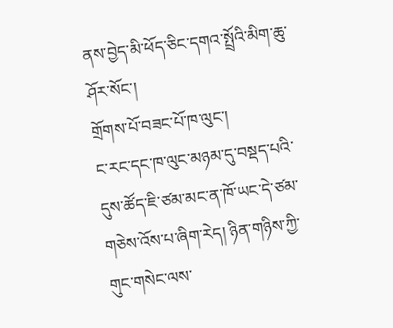ནས་བྱེད་མི་ཕོད་ཅིང་དགའ་སྤྲོའི་མིག་ཆུ་ཤོར་སོང་།
གྲོགས་པོ་བཟང་པོ་ཁ་ལུང་།
ང་རང་དང་ཁ་ལུང་མཉམ་དུ་བསྡད་པའི་དུས་ཚོད་ཇི་ཙམ་མང་ན་ཁོ་ཡང་དེ་ཙམ་གཅེས་འོས་པ་ཞིག་རེད། ཉིན་གཉིས་ཀྱི་གུང་གསེང་ལས་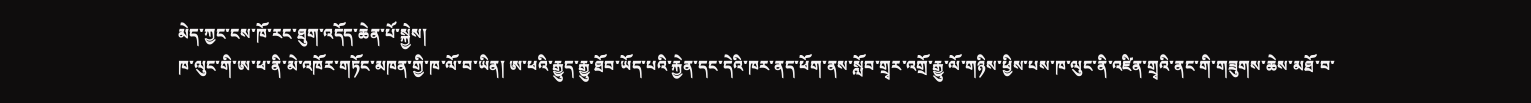མེད་ཀྱང་ངས་ཁོ་རང་ཐུག་འདོད་ཆེན་པོ་སྐྱེས།
ཁ་ལུང་གི་ཨ་ཕ་ནི་མེ་འཁོར་གཏོང་མཁན་གྱི་ཁ་ལོ་བ་ཡིན། ཨ་ཕའི་རྒྱུད་རྒྱུ་ཐོབ་ཡོད་པའི་རྐྱེན་དང་དེའི་ཁར་ནད་ཕོག་ནས་སློབ་གྲྭར་འགྲོ་རྒྱུ་ལོ་གཉིས་ཕྱིས་པས་ཁ་ལུང་ནི་འཛིན་གྲྭའི་ནང་གི་གཟུགས་ཆེས་མཐོ་བ་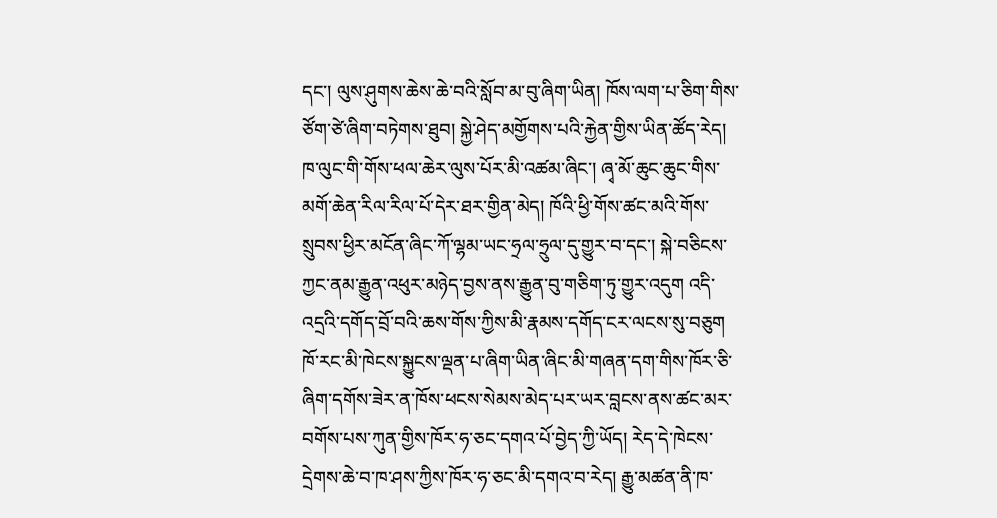དང་། ལུས་ཤུགས་ཆེས་ཆེ་བའི་སློབ་མ་བུ་ཞིག་ཡིན། ཁོས་ལག་པ་ཅིག་གིས་ཙོག་ཙེ་ཞིག་བཏེགས་ཐུབ། སྐྱེ་ཤེད་མགྱོགས་པའི་རྐྱེན་གྱིས་ཡིན་ཚོད་རེད། ཁ་ལུང་གི་གོས་ཕལ་ཆེར་ལུས་པོར་མི་འཚམ་ཞིང་། ཞྭ་མོ་ཆུང་ཆུང་གིས་མགོ་ཆེན་རིལ་རིལ་པོ་དེར་ཐར་གྱིན་མེད། ཁོའི་ཕྱི་གོས་ཚང་མའི་གོས་སྲུབས་ཕྱིར་མངོན་ཞིང་ཀོ་ལྷམ་ཡང་ཧྲལ་ཧྲུལ་དུ་གྱུར་བ་དང་། སྐེ་བཅིངས་ཀྱང་ནམ་རྒྱུན་འཕུར་མཉེད་བྱས་ནས་རྒྱུན་བུ་གཅིག་ཏུ་གྱུར་འདུག འདི་འདྲའི་དགོད་བྲོ་བའི་ཆས་གོས་ཀྱིས་མི་རྣམས་དགོད་ངར་ལངས་སུ་བཅུག ཁོ་རང་མི་ཁེངས་སྐྱུངས་ལྡན་པ་ཞིག་ཡིན་ཞིང་མི་གཞན་དག་གིས་ཁོར་ཅི་ཞིག་དགོས་ཟེར་ན་ཁོས་ཕངས་སེམས་མེད་པར་ཡར་བླངས་ནས་ཚང་མར་བགོས་པས་ཀུན་གྱིས་ཁོར་ཧ་ཅང་དགའ་པོ་བྱེད་ཀྱི་ཡོད། རེད་དེ་ཁེངས་དྲེགས་ཆེ་བ་ཁ་ཤས་ཀྱིས་ཁོར་ཧ་ཅང་མི་དགའ་བ་རེད། རྒྱུ་མཚན་ནི་ཁ་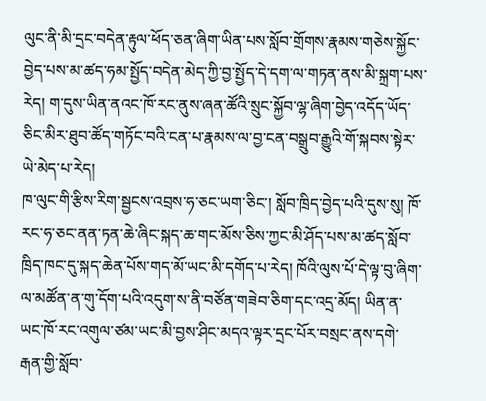ལུང་ནི་མི་དྲང་བདེན་རྟུལ་ཕོད་ཅན་ཞིག་ཡིན་པས་སློབ་གྲོགས་རྣམས་གཅེས་སྐྱོང་བྱེད་པས་མ་ཚད་ཧམ་སྤྱོད་བདེན་མེད་ཀྱི་བྱ་སྤྱོད་དེ་དག་ལ་གཏན་ནས་མི་སྐྲག་པས་རེད། ག་དུས་ཡིན་ནའང་ཁོ་རང་ནུས་ཞན་ཚོའི་སྲུང་སྐྱོབ་ལྷ་ཞིག་བྱེད་འདོད་ཡོད་ཅིང་མིར་ཐུབ་ཚོད་གཏོང་བའི་ངན་པ་རྣམས་ལ་བྱ་ངན་བསྒྲུབ་རྒྱུའི་གོ་སྐབས་སྟེར་ཡེ་མེད་པ་རེད།
ཁ་ལུང་གི་རྩིས་རིག་སྦྱངས་འབྲས་ཧ་ཅང་ཡག་ཅིང་། སློབ་ཁྲིད་བྱེད་པའི་དུས་སུ། ཁོ་རང་ཧ་ཅང་ནན་ཏན་ཆེ་ཞིང་སྐད་ཆ་གང་མོས་ཅིས་ཀྱང་མི་ཤོད་པས་མ་ཚད་སློབ་ཁྲིད་ཁང་དུ་སྐད་ཆེན་པོས་གད་མོ་ཡང་མི་དགོད་པ་རེད། ཁོའི་ལུས་པོ་དེ་ལྟ་བུ་ཞིག་ལ་མཚོན་ན་གུ་དོག་པའི་འདུག་ས་ནི་བཙོན་གཟེབ་ཅིག་དང་འདྲ་མོད། ཡིན་ན་ཡང་ཁོ་རང་འགུལ་ཙམ་ཡང་མི་བྱས་ཤིང་མདའ་ལྟར་དྲང་པོར་བསྲང་ནས་དགེ་རྒན་གྱི་སློབ་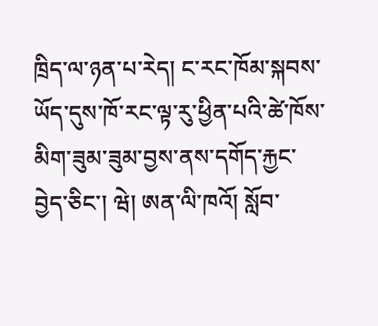ཁྲིད་ལ་ཉན་པ་རེད། ང་རང་ཁོམ་སྐབས་ཡོད་དུས་ཁོ་རང་ལྟ་རུ་ཕྱིན་པའི་ཚེ་ཁོས་མིག་ཟུམ་ཟུམ་བྱས་ནས་དགོད་རྐྱང་བྱེད་ཅིང་། ཝེ། ཨན་ལི་ཁའོ། སློབ་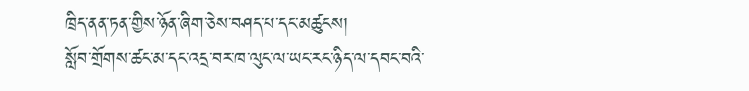ཁྲིད་ནན་ཏན་གྱིས་ཉོན་ཞིག་ཅེས་བཤད་པ་དང་མཚུངས།
སློབ་གྲོགས་ཚང་མ་དང་འདྲ་བར་ཁ་ལུང་ལ་ཡང་རང་ཉིད་ལ་དབང་བའི་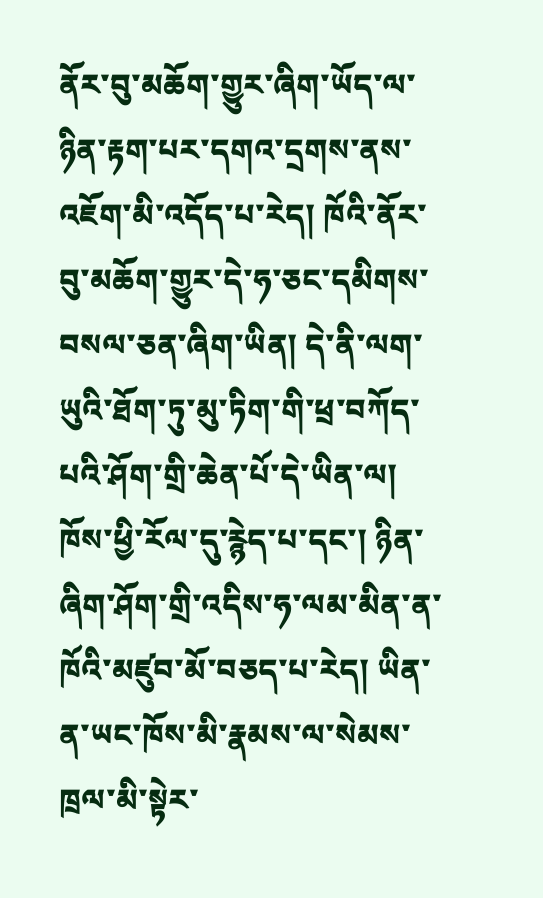ནོར་བུ་མཆོག་གྱུར་ཞིག་ཡོད་ལ་ཉིན་རྟག་པར་དགའ་དྲགས་ནས་འཇོག་མི་འདོད་པ་རེད། ཁོའི་ནོར་བུ་མཆོག་གྱུར་དེ་ཧ་ཅང་དམིགས་བསལ་ཅན་ཞིག་ཡིན། དེ་ནི་ལག་ཡུའི་ཐོག་ཏུ་མུ་ཏིག་གི་ཕྲ་བཀོད་པའི་ཤོག་གྲི་ཆེན་པོ་དེ་ཡིན་ལ། ཁོས་ཕྱི་རོལ་དུ་རྙེད་པ་དང་། ཉིན་ཞིག་ཤོག་གྲི་འདིས་ཧ་ལམ་མིན་ན་ཁོའི་མཛུབ་མོ་བཅད་པ་རེད། ཡིན་ན་ཡང་ཁོས་མི་རྣམས་ལ་སེམས་ཁྲལ་མི་སྟེར་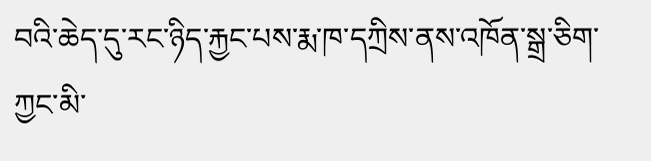བའི་ཆེད་དུ་རང་ཉིད་རྐྱང་པས་རྨ་ཁ་དཀྲིས་ནས་འཁོན་སྒྲ་ཅིག་ཀྱང་མི་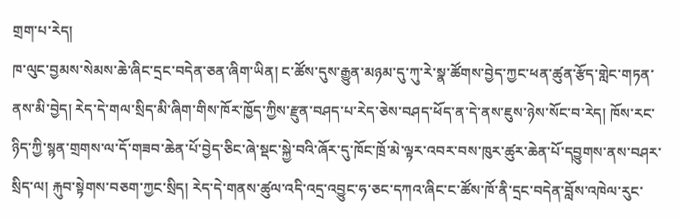གྲག་པ་རེད།
ཁ་ལུང་བྱམས་སེམས་ཆེ་ཞིང་དྲང་བདེན་ཅན་ཞིག་ཡིན། ང་ཚོས་དུས་རྒྱུན་མཉམ་དུ་ཀུ་རེ་སྣ་ཚོགས་བྱེད་ཀྱང་ཕན་ཚུན་རྩོད་གླེང་གཏན་ནས་མི་བྱེད། རེད་དེ་གལ་སྲིད་མི་ཞིག་གིས་ཁོར་ཁྱོད་ཀྱིས་རྫུན་བཤད་པ་རེད་ཅེས་བཤད་ཕོད་ན་དེ་ནས་ཇུས་ཉེས་སོང་བ་རེད། ཁོས་རང་ཉིད་ཀྱི་སྙན་གྲགས་ལ་དོ་གཟབ་ཆེན་པོ་བྱེད་ཅིང་ཞེ་སྡང་སྐྱེ་བའི་ཞོར་དུ་ཁོང་ཁྲོ་མེ་ལྟར་འབར་བས་ཁུར་ཚུར་ཆེན་པོ་དབྱུགས་ནས་བཤར་སྲིད་ལ། རྐུབ་སྟེགས་བཅག་ཀྱང་སྲིད། རེད་དེ་གནས་ཚུལ་འདི་འདྲ་འབྱུང་ཧ་ཅང་དཀའ་ཞིང་ང་ཚོས་ཁོ་ནི་དྲང་བདེན་བློས་འཁེལ་རུང་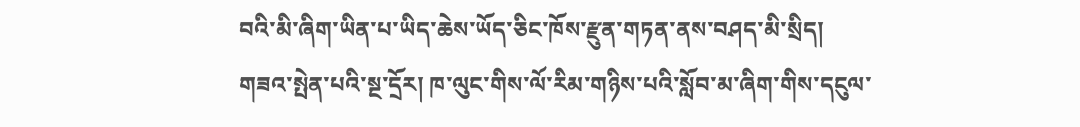བའི་མི་ཞིག་ཡིན་པ་ཡིད་ཆེས་ཡོད་ཅིང་ཁོས་རྫུན་གཏན་ནས་བཤད་མི་སྲིད།
གཟའ་སྤེན་པའི་སྔ་དྲོར། ཁ་ལུང་གིས་ལོ་རིམ་གཉིས་པའི་སློབ་མ་ཞིག་གིས་དངུལ་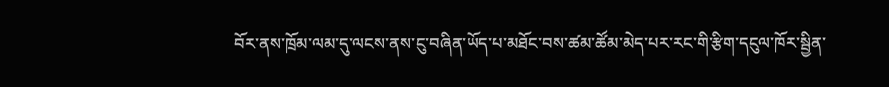བོར་ནས་ཁྲོམ་ལམ་དུ་ལངས་ནས་ངུ་བཞིན་ཡོད་པ་མཐོང་བས་ཚམ་ཚོམ་མེད་པར་རང་གི་རྩིག་དངུལ་ཁོར་སྦྱིན་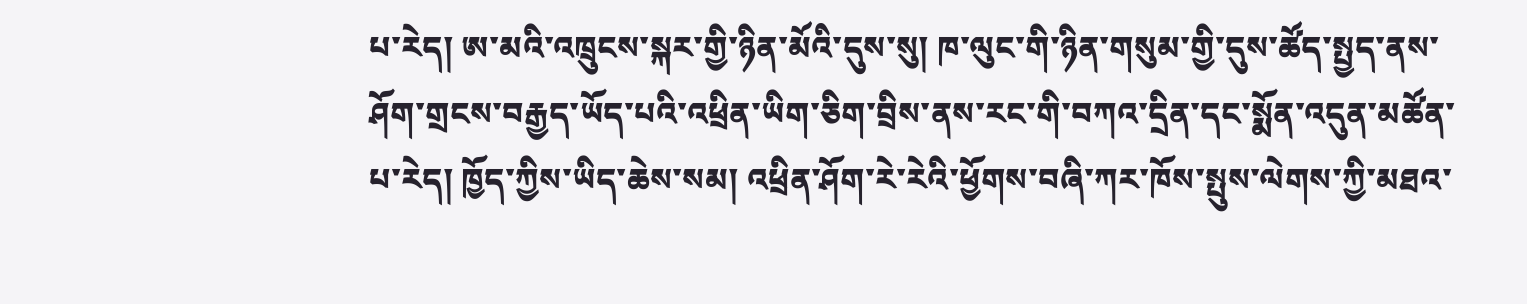པ་རེད། ཨ་མའི་འཁྲུངས་སྐར་གྱི་ཉིན་མོའི་དུས་སུ། ཁ་ལུང་གི་ཉིན་གསུམ་གྱི་དུས་ཚོད་སྤྱད་ནས་ཤོག་གྲངས་བརྒྱད་ཡོད་པའི་འཕྲིན་ཡིག་ཅིག་བྲིས་ནས་རང་གི་བཀའ་དྲིན་དང་སྨོན་འདུན་མཚོན་པ་རེད། ཁྱོད་ཀྱིས་ཡིད་ཆེས་སམ། འཕྲིན་ཤོག་རེ་རེའི་ཕྱོགས་བཞི་ཀར་ཁོས་སྤུས་ལེགས་ཀྱི་མཐའ་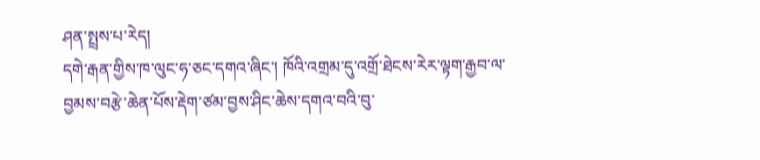ཤན་སྤྲས་པ་རེད།
དགེ་རྒན་གྱིས་ཁ་ལུང་ཧ་ཅང་དགའ་ཞིང་། ཁོའི་འགྲམ་དུ་འགྲོ་ཐེངས་རེར་ལྟག་རྒྱབ་ལ་བྱམས་བརྩེ་ཆེན་པོས་རྡེག་ཙམ་བྱས་ཤིང་ཆེས་དགའ་བའི་བུ་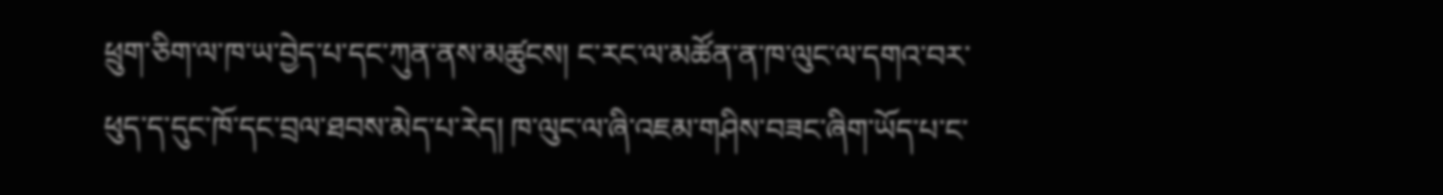ཕྲུག་ཅིག་ལ་ཁ་ཡ་བྱེད་པ་དང་ཀུན་ནས་མཚུངས། ང་རང་ལ་མཚོན་ན་ཁ་ལུང་ལ་དགའ་བར་ཕུད་ད་དུང་ཁོ་དང་བྲལ་ཐབས་མེད་པ་རེད། ཁ་ལུང་ལ་ཞི་འཇམ་གཤིས་བཟང་ཞིག་ཡོད་པ་ང་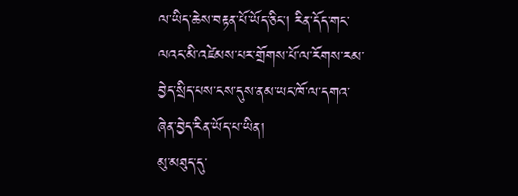ལ་ཡིད་ཆེས་བརྟན་པོ་ཡོད་ཅིང་། རིན་དོད་གང་ལའང་མི་འཛེམས་པར་གྲོགས་པོ་ལ་རོགས་རམ་བྱེད་སྲིད་པས་ངས་དུས་ནམ་ཡང་ཁོ་ལ་དགའ་ཞེན་བྱེད་རིན་ཡོད་པ་ཡིན།
མུ་མཐུད་དུ་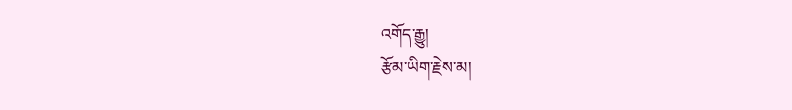འགོད་རྒྱུ།
རྩོམ་ཡིག་རྗེས་མ།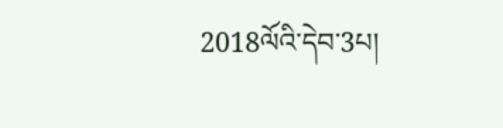2018ལོའི་དེབ་3པ།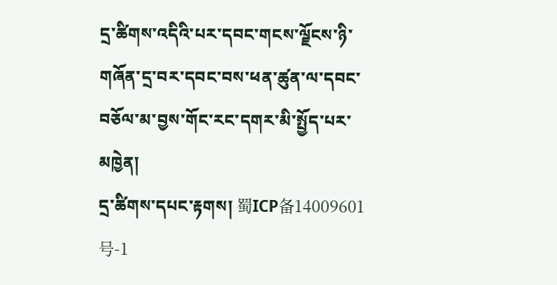དྲ་ཚིགས་འདིའི་པར་དབང་གངས་ལྗོངས་ཉི་གཞོན་དྲ་བར་དབང་བས་ཕན་ཚུན་ལ་དབང་བཅོལ་མ་བྱས་གོང་རང་དགར་མི་སྤྱོད་པར་མཁྱེན།
དྲ་ཚིགས་དཔང་རྟགས། 蜀ICP备14009601号-1